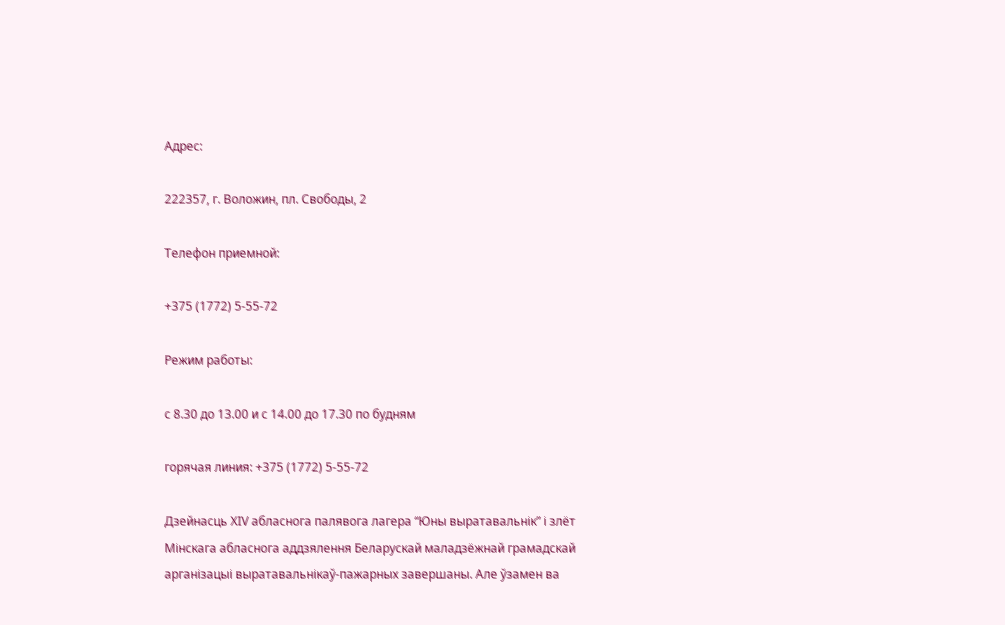Адрес:

222357, г. Воложин, пл. Свободы, 2

Телефон приемной:

+375 (1772) 5-55-72

Режим работы:

с 8.30 до 13.00 и с 14.00 до 17.30 по будням

горячая линия: +375 (1772) 5-55-72

Дзейнасць ХIV абласнога палявога лагера “Юны выратавальнік” і злёт Мінскага абласнога аддзялення Беларускай маладзёжнай грамадскай арганізацыі выратавальнікаў-пажарных завершаны. Але ўзамен ва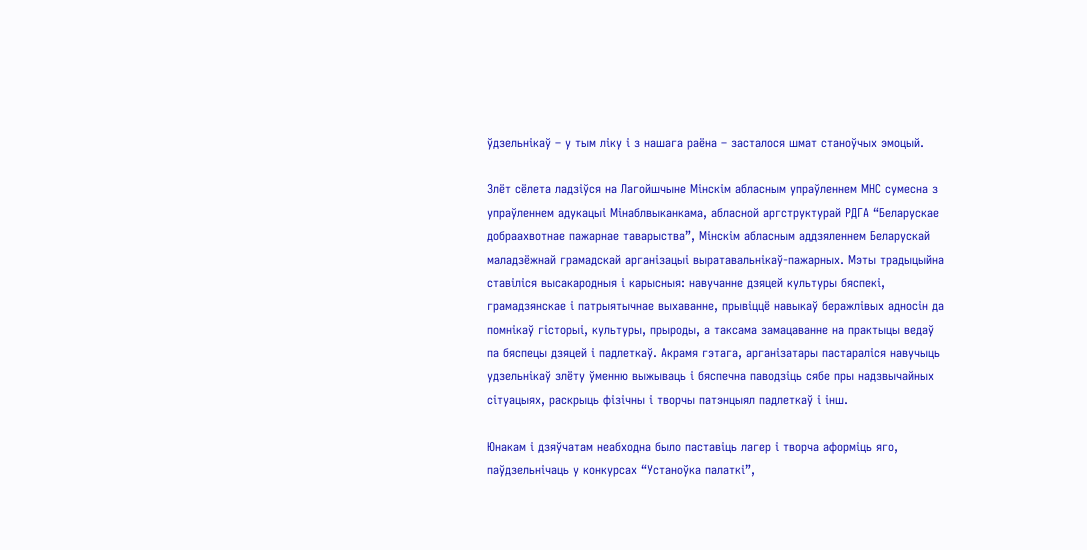ўдзельнікаў – у тым ліку і з нашага раёна – засталося шмат станоўчых эмоцый.

Злёт сёлета ладзіўся на Лагойшчыне Мінскім абласным упраўленнем МНС сумесна з упраўленнем адукацыі Мінаблвыканкама, абласной аргструктурай РДГА “Беларускае добраахвотнае пажарнае таварыства”, Мінскім абласным аддзяленнем Беларускай маладзёжнай грамадскай арганізацыі выратавальнікаў-пажарных. Мэты традыцыйна ставіліся высакародныя і карысныя: навучанне дзяцей культуры бяспекі, грамадзянскае і патрыятычнае выхаванне, прывіццё навыкаў беражлівых адносін да помнікаў гісторыі, культуры, прыроды, а таксама замацаванне на практыцы ведаў па бяспецы дзяцей і падлеткаў. Акрамя гэтага, арганізатары пастараліся навучыць удзельнікаў злёту ўменню выжываць і бяспечна паводзіць сябе пры надзвычайных сітуацыях, раскрыць фізічны і творчы патэнцыял падлеткаў і інш.

Юнакам і дзяўчатам неабходна было паставіць лагер і творча аформіць яго, паўдзельнічаць у конкурсах “Устаноўка палаткі”,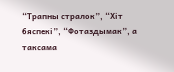“Трапны стралок”, “Хіт бяспекі”, “Фотаздымак”, а таксама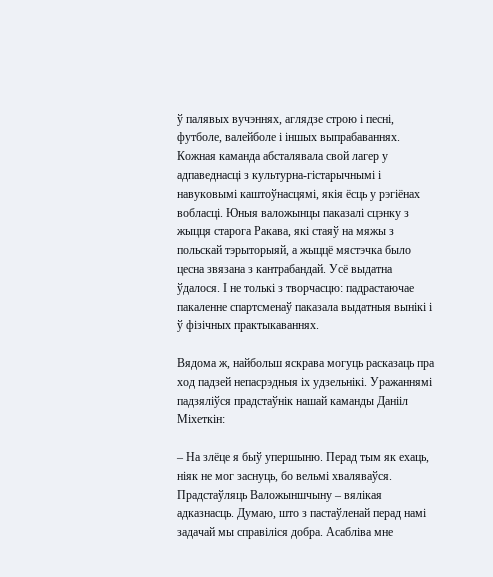ў палявых вучэннях, аглядзе строю і песні, футболе, валейболе і іншых выпрабаваннях. Кожная каманда абсталявала свой лагер у адпаведнасці з культурна-гістарычнымі і навуковымі каштоўнасцямі, якія ёсць у рэгіёнах вобласці. Юныя валожынцы паказалі сцэнку з жыцця старога Ракава, які стаяў на мяжы з польскай тэрыторыяй, а жыццё мястэчка было цесна звязана з кантрабандай. Усё выдатна ўдалося. І не толькі з творчасцю: падрастаючае пакаленне спартсменаў паказала выдатныя вынікі і ў фізічных практыкаваннях.

Вядома ж, найбольш яскрава могуць расказаць пра ход падзей непасрэдныя іх удзельнікі. Уражаннямі падзяліўся прадстаўнік нашай каманды Данііл Міхеткін:

– На злёце я быў упершыню. Перад тым як ехаць, ніяк не мог заснуць, бо вельмі хваляваўся. Прадстаўляць Валожыншчыну – вялікая адказнасць. Думаю, што з пастаўленай перад намі задачай мы справіліся добра. Асабліва мне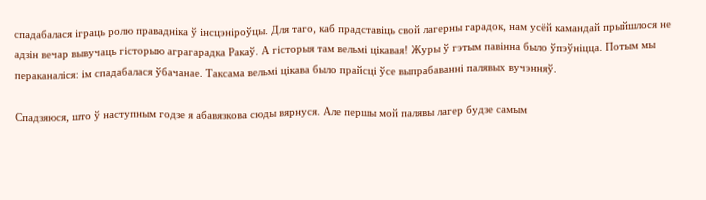спадабалася іграць ролю правадніка ў інсцэніроўцы. Для таго, каб прадставіць свой лагерны гарадок, нам усёй камандай прыйшлося не адзін вечар вывучаць гісторыю аграгарадка Ракаў. А гісторыя там вельмі цікавая! Журы ў гэтым павінна было ўпэўніцца. Потым мы пераканаліся: ім спадабалася ўбачанае. Таксама вельмі цікава было прайсці ўсе выпрабаванні палявых вучэнняў.

Спадзяюся, што ў наступным годзе я абавязкова сюды вярнуся. Але першы мой палявы лагер будзе самым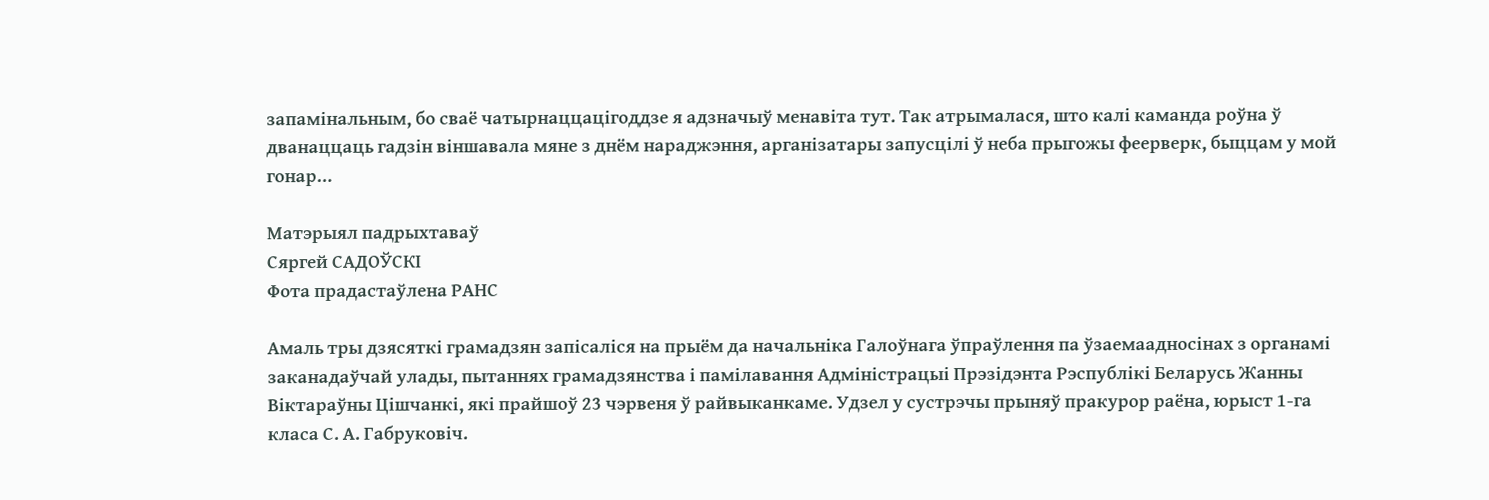запамінальным, бо сваё чатырнаццацігоддзе я адзначыў менавіта тут. Так атрымалася, што калі каманда роўна ў дванаццаць гадзін віншавала мяне з днём нараджэння, арганізатары запусцілі ў неба прыгожы феерверк, быццам у мой гонар…

Матэрыял падрыхтаваў
Сяргей САДОЎСКІ
Фота прадастаўлена РАНС

Амаль тры дзясяткі грамадзян запісаліся на прыём да начальніка Галоўнага ўпраўлення па ўзаемаадносінах з органамі заканадаўчай улады, пытаннях грамадзянства і памілавання Адміністрацыі Прэзідэнта Рэспублікі Беларусь Жанны Віктараўны Цішчанкі, які прайшоў 23 чэрвеня ў райвыканкаме. Удзел у сустрэчы прыняў пракурор раёна, юрыст 1-га класа С. А. Габруковіч.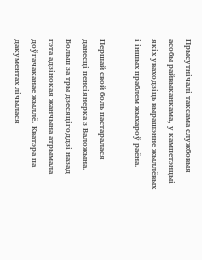Прысутнічалі таксама службовыя асобы райвыканкама, у кампетэнцыі якіх уваходзіць вырашэнне жыллёвых і іншых праблем жыхароў раёна.

Першай свой боль пастаралася данесці пенсіянерка з Валожына. Больш за тры дзесяцігоддзі назад гэта адзінокая жанчына атрымала доўгачаканае жыллё. Кватэра па дакументах лічылася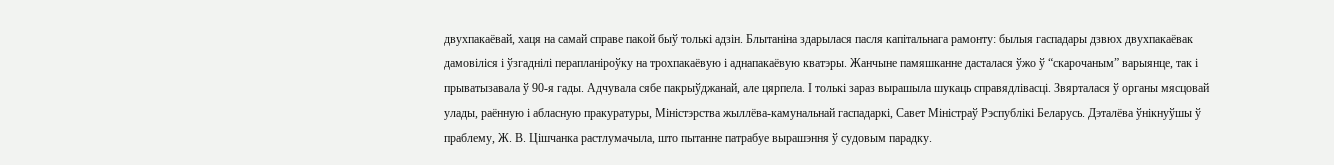двухпакаёвай, хаця на самай справе пакой быў толькі адзін. Блытаніна здарылася пасля капітальнага рамонту: былыя гаспадары дзвюх двухпакаёвак дамовіліся і ўзгаднілі перапланіроўку на трохпакаёвую і аднапакаёвую кватэры. Жанчыне памяшканне дасталася ўжо ў “скарочаным” варыянце, так і прыватызавала ў 90-я гады. Адчувала сябе пакрыўджанай, але цярпела. І толькі зараз вырашыла шукаць справядлівасці. Звярталася ў органы мясцовай улады, раённую і абласную пракуратуры, Міністэрства жыллёва-камунальнай гаспадаркі, Савет Міністраў Рэспублікі Беларусь. Дэталёва ўнікнуўшы ў праблему, Ж. В. Цішчанка растлумачыла, што пытанне патрабуе вырашэння ў судовым парадку.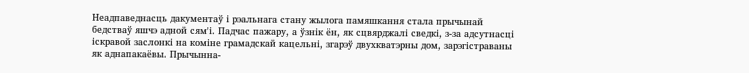Неадпаведнасць дакументаў і рэальнага стану жылога памяшкання стала прычынай бедстваў яшчэ адной сям'і. Падчас пажару, а ўзнік ён, як сцвярджалі сведкі, з-за адсутнасці іскравой заслонкі на коміне грамадскай кацельні, згарэў двухкватэрны дом, зарэгістраваны як аднапакаёвы. Прычынна-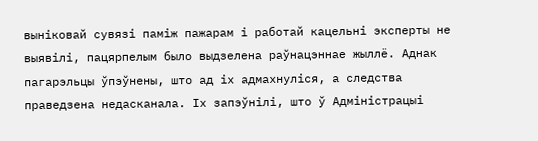выніковай сувязі паміж пажарам і работай кацельні эксперты не выявілі, пацярпелым было выдзелена раўнацэннае жыллё. Аднак пагарэльцы ўпэўнены, што ад іх адмахнуліся, а следства праведзена недасканала. Іх запэўнілі, што ў Адміністрацыі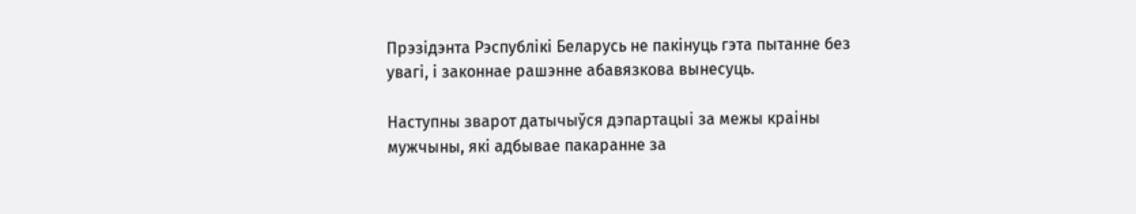Прэзідэнта Рэспублікі Беларусь не пакінуць гэта пытанне без увагі, і законнае рашэнне абавязкова вынесуць.

Наступны зварот датычыўся дэпартацыі за межы краіны мужчыны, які адбывае пакаранне за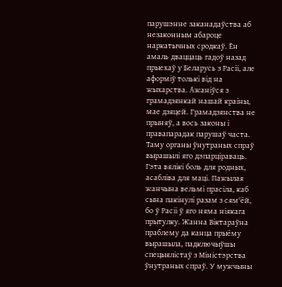парушэнне заканадаўства аб незаконным абароце наркатычных сродкаў. Ён амаль дваццаць гадоў назад прыехаў у Беларусь з Расіі, але аформіў толькі від на жыхарства. Ажаніўся з грамадзянкай нашай краіны, мае дзяцей. Грамадзянства не прыняў, а вось законы і правапарадак парушаў часта. Таму органы ўнутраных спраў вырашылі яго дэпарціраваць. Гэта вялікі боль для родных, асабліва для маці. Пажылая жанчына вельмі прасіла, каб сына пакінулі разам з сям'ёй, бо ў Расіі ў яго няма ніякага прытулку. Жанна Віктараўна праблему да канца прыёму вырашыла, падключыўшы спецыялістаў з Міністэрства ўнутраных спраў. У мужчыны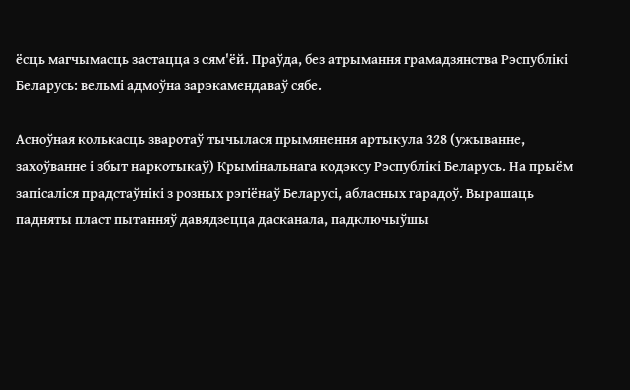ёсць магчымасць застацца з сям'ёй. Праўда, без атрымання грамадзянства Рэспублікі Беларусь: вельмі адмоўна зарэкамендаваў сябе.

Асноўная колькасць зваротаў тычылася прымянення артыкула 328 (ужыванне, захоўванне і збыт наркотыкаў) Крымінальнага кодэксу Рэспублікі Беларусь. На прыём запісаліся прадстаўнікі з розных рэгіёнаў Беларусі, абласных гарадоў. Вырашаць падняты пласт пытанняў давядзецца дасканала, падключыўшы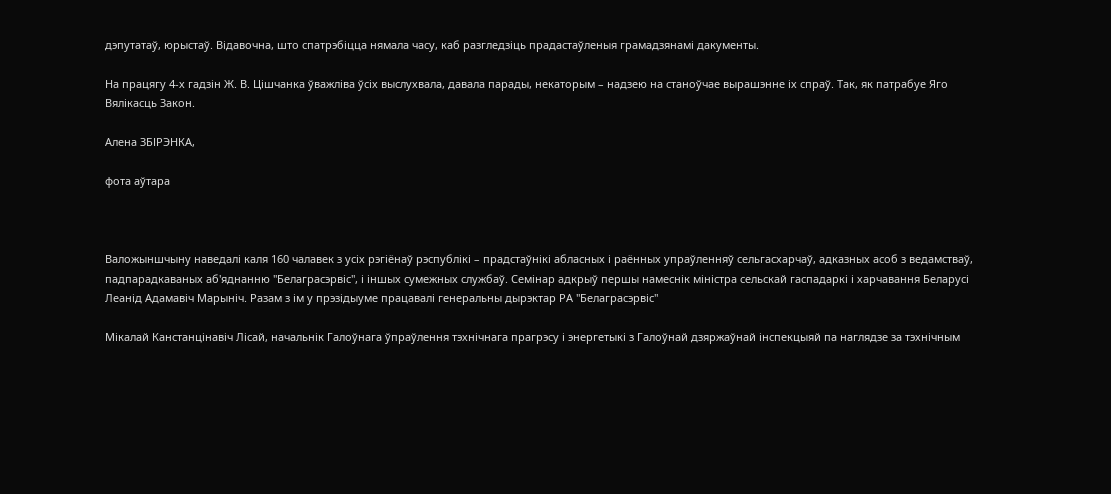дэпутатаў, юрыстаў. Відавочна, што спатрэбіцца нямала часу, каб разгледзіць прадастаўленыя грамадзянамі дакументы.

На працягу 4-х гадзін Ж. В. Цішчанка ўважліва ўсіх выслухвала, давала парады, некаторым – надзею на станоўчае вырашэнне іх спраў. Так, як патрабуе Яго Вялікасць Закон.

Алена ЗБІРЭНКА,

фота аўтара



Валожыншчыну наведалі каля 160 чалавек з усіх рэгіёнаў рэспублікі – прадстаўнікі абласных і раённых упраўленняў сельгасхарчаў, адказных асоб з ведамстваў, падпарадкаваных аб'яднанню "Белаграсэрвіс", і іншых сумежных службаў. Семінар адкрыў першы намеснік міністра сельскай гаспадаркі і харчавання Беларусі Леанід Адамавіч Марыніч. Разам з ім у прэзідыуме працавалі генеральны дырэктар РА "Белаграсэрвіс"

Мікалай Канстанцінавіч Лісай, начальнік Галоўнага ўпраўлення тэхнічнага прагрэсу і энергетыкі з Галоўнай дзяржаўнай інспекцыяй па наглядзе за тэхнічным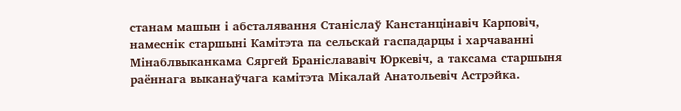станам машын і абсталявання Станіслаў Канстанцінавіч Карповіч, намеснік старшыні Камітэта па сельскай гаспадарцы і харчаванні Мінаблвыканкама Сяргей Браніслававіч Юркевіч, а таксама старшыня раённага выканаўчага камітэта Мікалай Анатольевіч Астрэйка.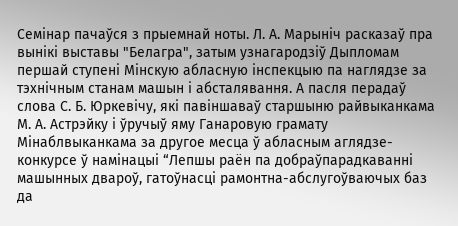Семінар пачаўся з прыемнай ноты. Л. А. Марыніч расказаў пра вынікі выставы "Белагра", затым узнагародзіў Дыпломам першай ступені Мінскую абласную інспекцыю па наглядзе за тэхнічным станам машын і абсталявання. А пасля перадаў слова С. Б. Юркевічу, які павіншаваў старшыню райвыканкама М. А. Астрэйку і ўручыў яму Ганаровую грамату Мінаблвыканкама за другое месца ў абласным аглядзе-конкурсе ў намінацыі “Лепшы раён па добраўпарадкаванні машынных двароў, гатоўнасці рамонтна-абслугоўваючых баз да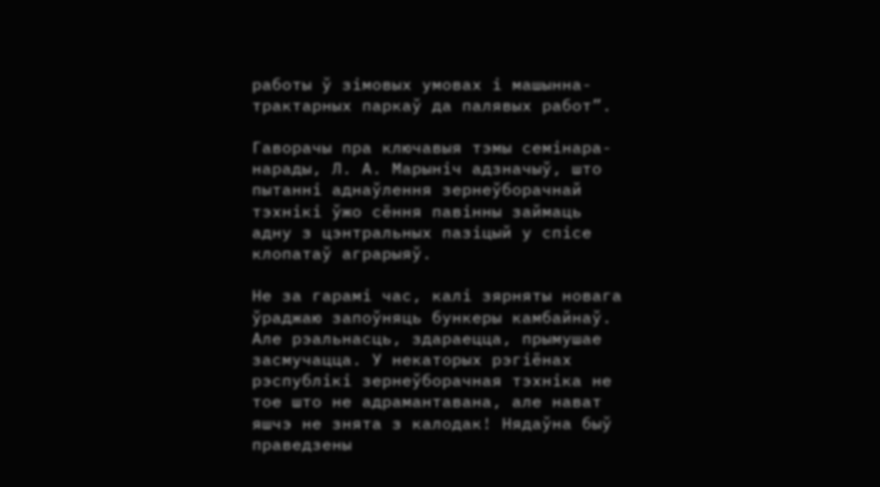работы ў зімовых умовах і машынна-трактарных паркаў да палявых работ”.

Гаворачы пра ключавыя тэмы семінара-нарады, Л. А. Марыніч адзначыў, што пытанні аднаўлення зернеўборачнай тэхнікі ўжо сёння павінны займаць адну з цэнтральных пазіцый у спісе клопатаў аграрыяў.

Не за гарамі час, калі зярняты новага ўраджаю запоўняць бункеры камбайнаў. Але рэальнасць, здараецца, прымушае засмучацца. У некаторых рэгіёнах рэспублікі зернеўборачная тэхніка не тое што не адрамантавана, але нават яшчэ не знята з калодак! Нядаўна быў праведзены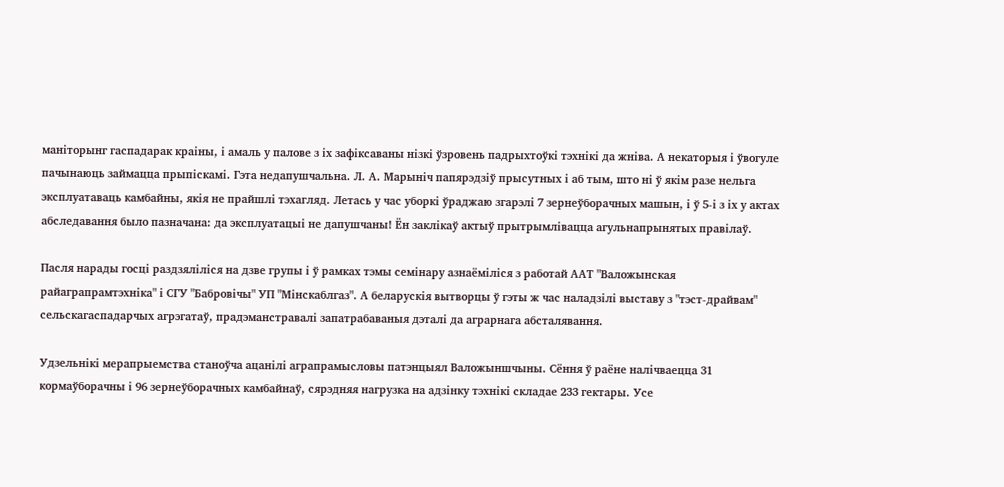маніторынг гаспадарак краіны, і амаль у палове з іх зафіксаваны нізкі ўзровень падрыхтоўкі тэхнікі да жніва. А некаторыя і ўвогуле пачынаюць займацца прыпіскамі. Гэта недапушчальна. Л. А. Марыніч папярэдзіў прысутных і аб тым, што ні ў якім разе нельга эксплуатаваць камбайны, якія не прайшлі тэхагляд. Летась у час уборкі ўраджаю згарэлі 7 зернеўборачных машын, і ў 5-і з іх у актах абследавання было пазначана: да эксплуатацыі не дапушчаны! Ён заклікаў актыў прытрымлівацца агульнапрынятых правілаў.

Пасля нарады госці раздзяліліся на дзве групы і ў рамках тэмы семінару азнаёміліся з работай ААТ "Валожынская райаграпрамтэхніка" і СГУ "Бабровічы" УП "Мінскаблгаз". А беларускія вытворцы ў гэты ж час наладзілі выставу з "тэст-драйвам" сельскагаспадарчых агрэгатаў, прадэманстравалі запатрабаваныя дэталі да аграрнага абсталявання.

Удзельнікі мерапрыемства станоўча ацанілі аграпрамысловы патэнцыял Валожыншчыны. Сёння ў раёне налічваецца 31 кормаўборачны і 96 зернеўборачных камбайнаў, сярэдняя нагрузка на адзінку тэхнікі складае 233 гектары. Усе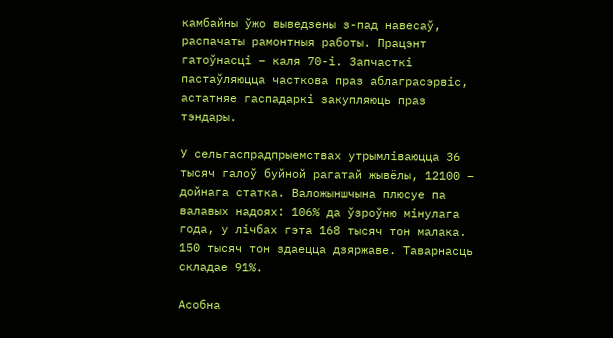камбайны ўжо выведзены з-пад навесаў, распачаты рамонтныя работы. Працэнт гатоўнасці – каля 70-і. Запчасткі пастаўляюцца часткова праз аблаграсэрвіс, астатняе гаспадаркі закупляюць праз тэндары.

У сельгаспрадпрыемствах утрымліваюцца 36 тысяч галоў буйной рагатай жывёлы, 12100 – дойнага статка. Валожыншчына плюсуе па валавых надоях: 106% да ўзроўню мінулага года, у лічбах гэта 168 тысяч тон малака. 150 тысяч тон здаецца дзяржаве. Таварнасць складае 91%.

Асобна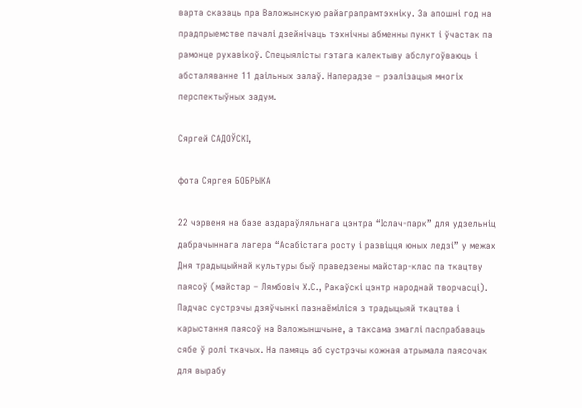варта сказаць пра Валожынскую райаграпрамтэхніку. За апошні год на прадпрыемстве пачалі дзейнічаць тэхнічны абменны пункт і ўчастак па рамонце рухавікоў. Спецыялісты гэтага калектыву абслугоўваюць і абсталяванне 11 даільных залаў. Наперадзе – рэалізацыя многіх перспектыўных задум.

Сяргей САДОЎСКІ,

фота Сяргея БОБРЫКА

22 чэрвеня на базе аздараўляльнага цэнтра “Іслач-парк” для удзельніц дабрачыннага лагера “Асабістага росту і развіцця юных ледзі” у межах Дня традыцыйнай культуры быў праведзены майстар-клас па ткацтву паясоў (майстар – Лямбовіч Х.С., Ракаўскі цэнтр народнай творчасці). Падчас сустрэчы дзяўчынкі пазнаёміліся з традыцыяй ткацтва і карыстання паясоў на Валожыншчыне, а таксама змаглі паспрабаваць сябе ў ролі ткачых. На памяць аб сустрэчы кожная атрымала паясочак для вырабу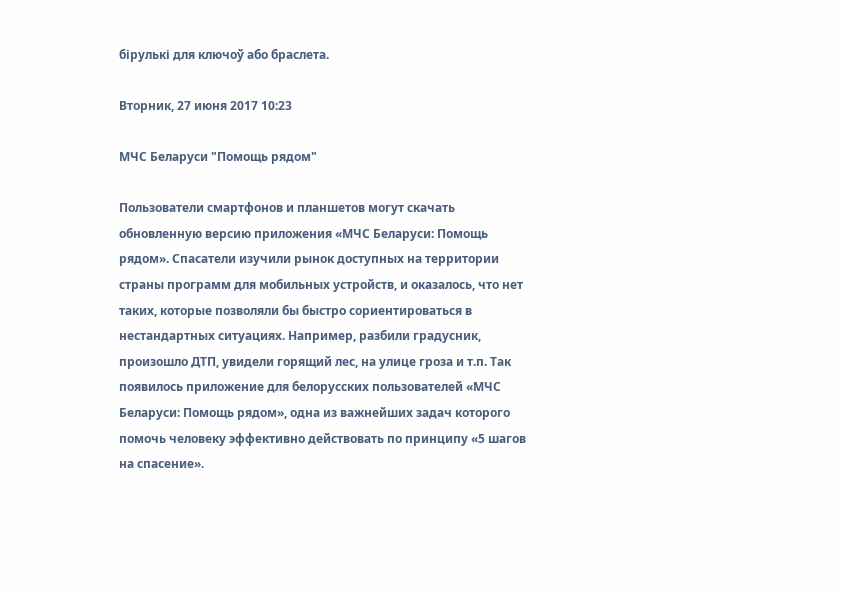бірулькі для ключоў або браслета.

Вторник, 27 июня 2017 10:23

МЧС Беларуси "Помощь рядом"

Пользователи смартфонов и планшетов могут скачать обновленную версию приложения «МЧС Беларуси: Помощь рядом». Спасатели изучили рынок доступных на территории страны программ для мобильных устройств, и оказалось, что нет таких, которые позволяли бы быстро сориентироваться в нестандартных ситуациях. Например, разбили градусник, произошло ДТП, увидели горящий лес, на улице гроза и т.п. Так появилось приложение для белорусских пользователей «МЧС Беларуси: Помощь рядом», одна из важнейших задач которого помочь человеку эффективно действовать по принципу «5 шагов на спасение».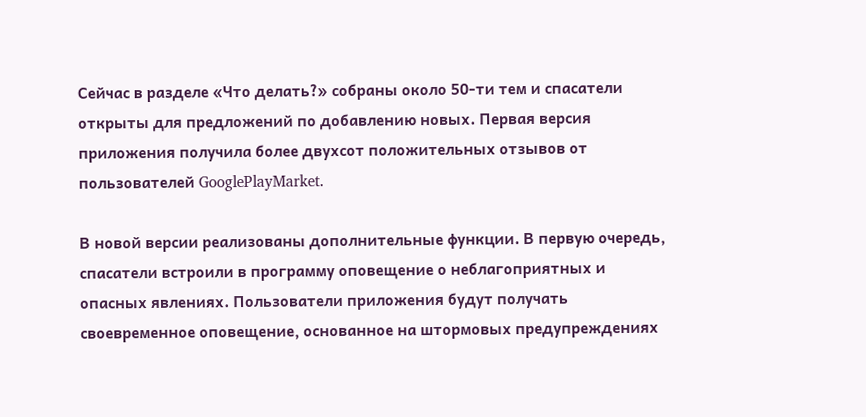Сейчас в разделе «Что делать?» собраны около 50-ти тем и спасатели открыты для предложений по добавлению новых. Первая версия приложения получила более двухсот положительных отзывов от пользователей GooglePlayMarket.

В новой версии реализованы дополнительные функции. В первую очередь, спасатели встроили в программу оповещение о неблагоприятных и опасных явлениях. Пользователи приложения будут получать своевременное оповещение, основанное на штормовых предупреждениях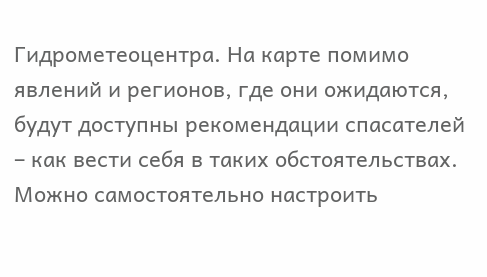Гидрометеоцентра. На карте помимо явлений и регионов, где они ожидаются, будут доступны рекомендации спасателей – как вести себя в таких обстоятельствах. Можно самостоятельно настроить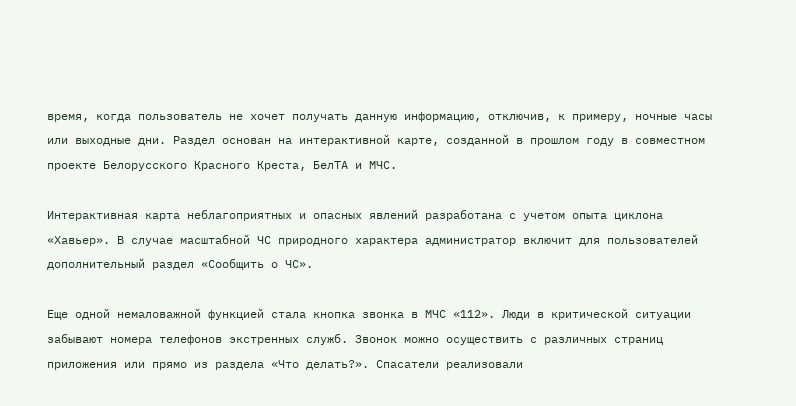время, когда пользователь не хочет получать данную информацию, отключив, к примеру, ночные часы или выходные дни. Раздел основан на интерактивной карте, созданной в прошлом году в совместном проекте Белорусского Красного Креста, БелТА и МЧС.

Интерактивная карта неблагоприятных и опасных явлений разработана с учетом опыта циклона «Хавьер». В случае масштабной ЧС природного характера администратор включит для пользователей дополнительный раздел «Сообщить о ЧС».

Еще одной немаловажной функцией стала кнопка звонка в МЧС «112». Люди в критической ситуации забывают номера телефонов экстренных служб. Звонок можно осуществить с различных страниц приложения или прямо из раздела «Что делать?». Спасатели реализовали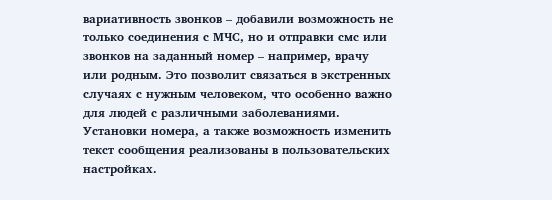вариативность звонков – добавили возможность не только соединения с МЧС, но и отправки смс или звонков на заданный номер – например, врачу или родным. Это позволит связаться в экстренных случаях с нужным человеком, что особенно важно для людей с различными заболеваниями.   Установки номера, а также возможность изменить текст сообщения реализованы в пользовательских настройках.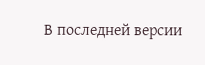В последней версии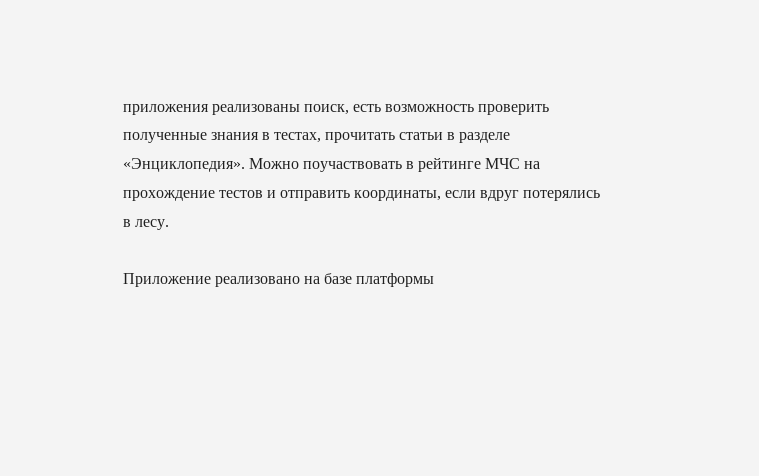приложения реализованы поиск, есть возможность проверить полученные знания в тестах, прочитать статьи в разделе «Энциклопедия». Можно поучаствовать в рейтинге МЧС на прохождение тестов и отправить координаты, если вдруг потерялись в лесу.

Приложение реализовано на базе платформы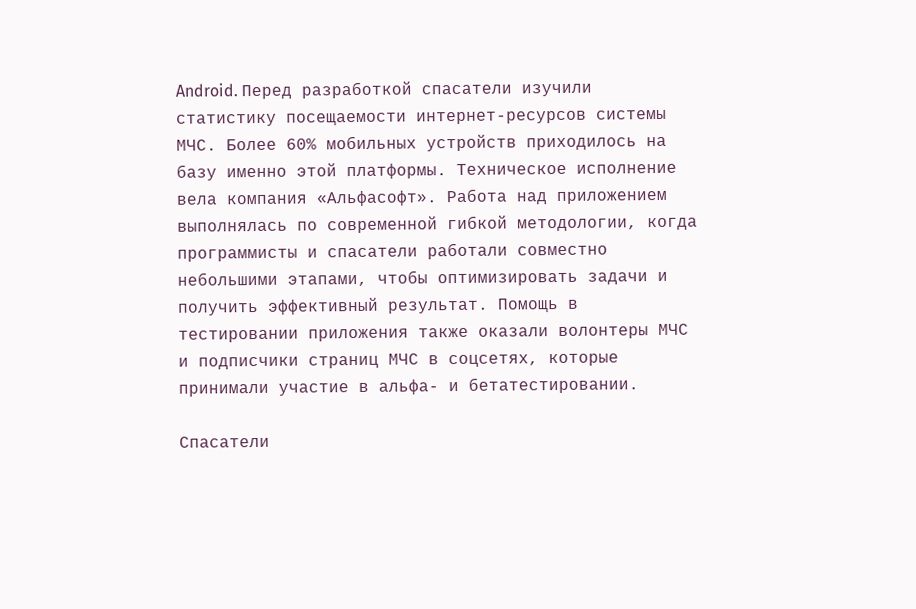Android. Перед разработкой спасатели изучили статистику посещаемости интернет-ресурсов системы МЧС. Более 60% мобильных устройств приходилось на базу именно этой платформы. Техническое исполнение вела компания «Альфасофт». Работа над приложением выполнялась по современной гибкой методологии, когда программисты и спасатели работали совместно небольшими этапами, чтобы оптимизировать задачи и получить эффективный результат. Помощь в тестировании приложения также оказали волонтеры МЧС и подписчики страниц МЧС в соцсетях, которые принимали участие в альфа- и бетатестировании.

Спасатели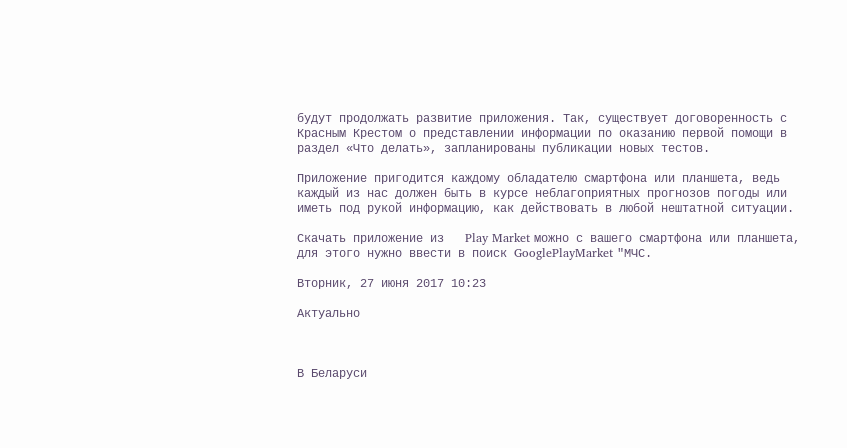будут продолжать развитие приложения. Так, существует договоренность с Красным Крестом о представлении информации по оказанию первой помощи в раздел «Что делать», запланированы публикации новых тестов.

Приложение пригодится каждому обладателю смартфона или планшета, ведь каждый из нас должен быть в курсе неблагоприятных прогнозов погоды или иметь под рукой информацию, как действовать в любой нештатной ситуации.

Скачать приложение из   Play Market можно с вашего смартфона или планшета, для этого нужно ввести в поиск GooglePlayMarket "МЧС.

Вторник, 27 июня 2017 10:23

Актуально



В Беларуси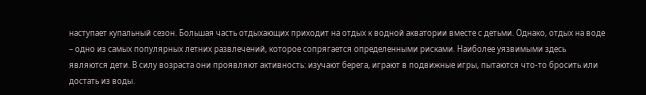наступает купальный сезон. Большая часть отдыхающих приходит на отдых к водной акватории вместе с детьми. Однако, отдых на воде – одно из самых популярных летних развлечений, которое сопрягается определенными рисками. Наиболее уязвимыми здесь являются дети. В силу возраста они проявляют активность: изучают берега, играют в подвижные игры, пытаются что-то бросить или достать из воды.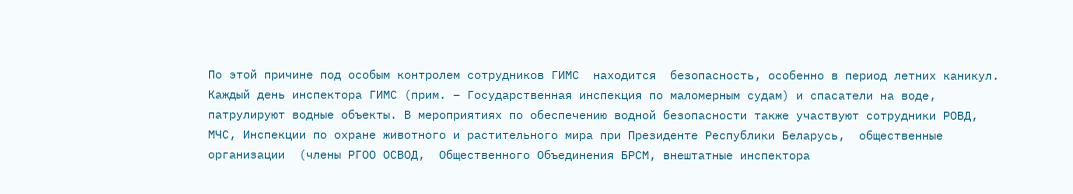По этой причине под особым контролем сотрудников ГИМС  находится  безопасность, особенно в период летних каникул. Каждый день инспектора ГИМС (прим. – Государственная инспекция по маломерным судам) и спасатели на воде, патрулируют водные объекты. В мероприятиях по обеспечению водной безопасности также участвуют сотрудники РОВД, МЧС, Инспекции по охране животного и растительного мира при Президенте Республики Беларусь,  общественные организации  (члены РГОО ОСВОД,  Общественного Объединения БРСМ, внештатные инспектора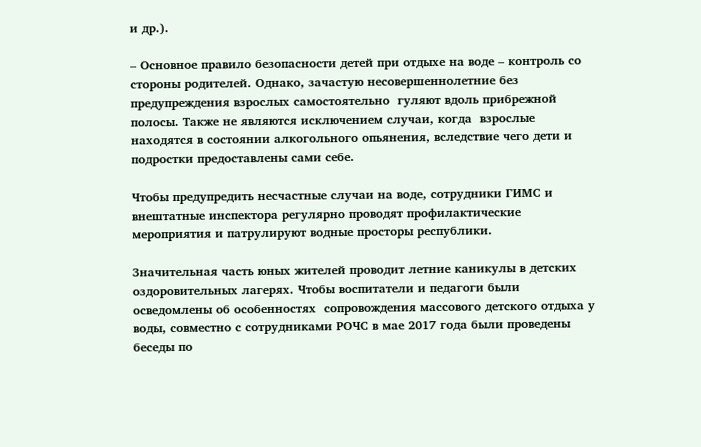и др.).

– Основное правило безопасности детей при отдыхе на воде – контроль со стороны родителей. Однако, зачастую несовершеннолетние без предупреждения взрослых самостоятельно  гуляют вдоль прибрежной полосы. Также не являются исключением случаи, когда  взрослые находятся в состоянии алкогольного опьянения, вследствие чего дети и подростки предоставлены сами себе.

Чтобы предупредить несчастные случаи на воде, сотрудники ГИМС и внештатные инспектора регулярно проводят профилактические мероприятия и патрулируют водные просторы республики.

Значительная часть юных жителей проводит летние каникулы в детских оздоровительных лагерях. Чтобы воспитатели и педагоги были осведомлены об особенностях  сопровождения массового детского отдыха у воды, совместно с сотрудниками РОЧС в мае 2017 года были проведены беседы по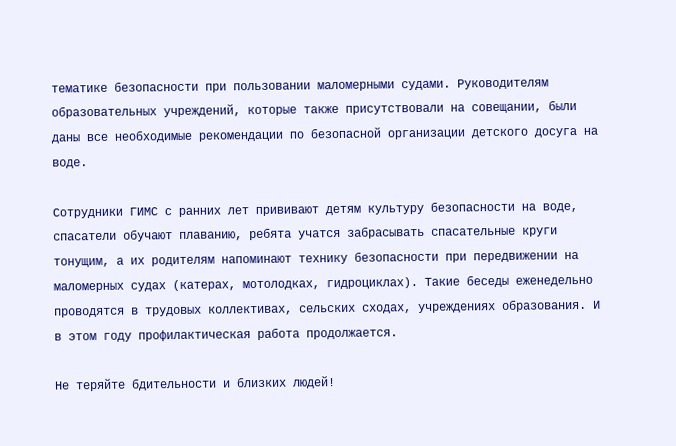тематике безопасности при пользовании маломерными судами. Руководителям образовательных учреждений, которые также присутствовали на совещании, были даны все необходимые рекомендации по безопасной организации детского досуга на воде.

Сотрудники ГИМС с ранних лет прививают детям культуру безопасности на воде, спасатели обучают плаванию, ребята учатся забрасывать спасательные круги тонущим, а их родителям напоминают технику безопасности при передвижении на маломерных судах (катерах, мотолодках, гидроциклах). Такие беседы еженедельно проводятся в трудовых коллективах, сельских сходах, учреждениях образования. И в этом году профилактическая работа продолжается.

Не теряйте бдительности и близких людей!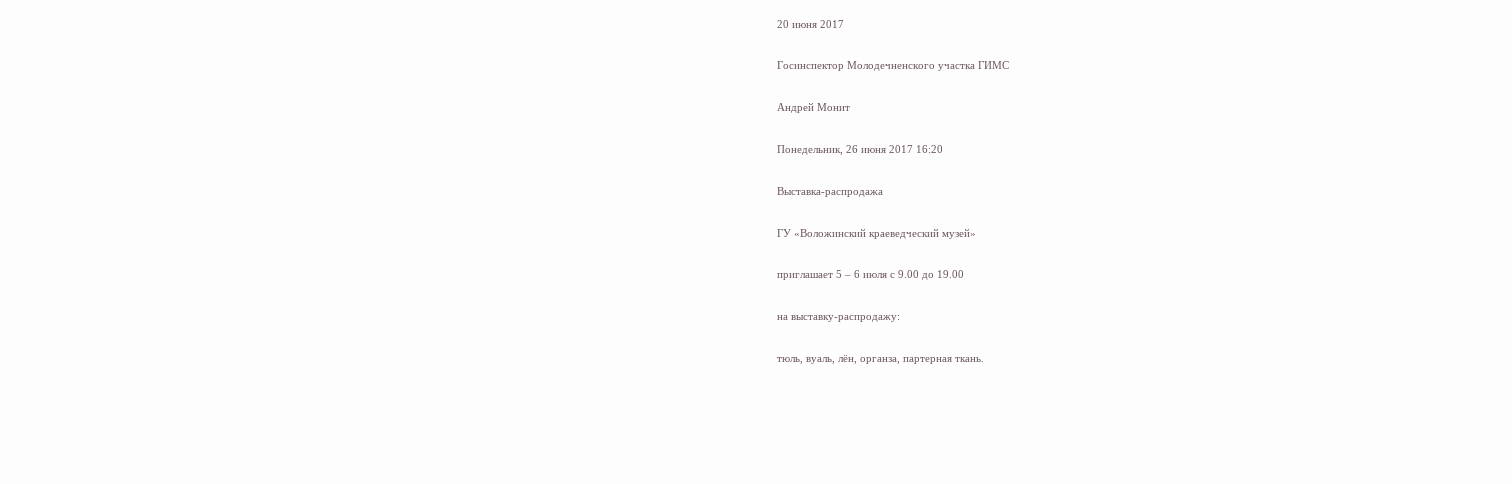20 июня 2017

Госинспектор Молодечненского участка ГИМС

Андрей Монит

Понедельник, 26 июня 2017 16:20

Выставка-распродажа

ГУ «Воложинский краеведческий музей»

приглашает 5 – 6 июля с 9.00 до 19.00

на выставку-распродажу:

тюль, вуаль, лён, органза, партерная ткань.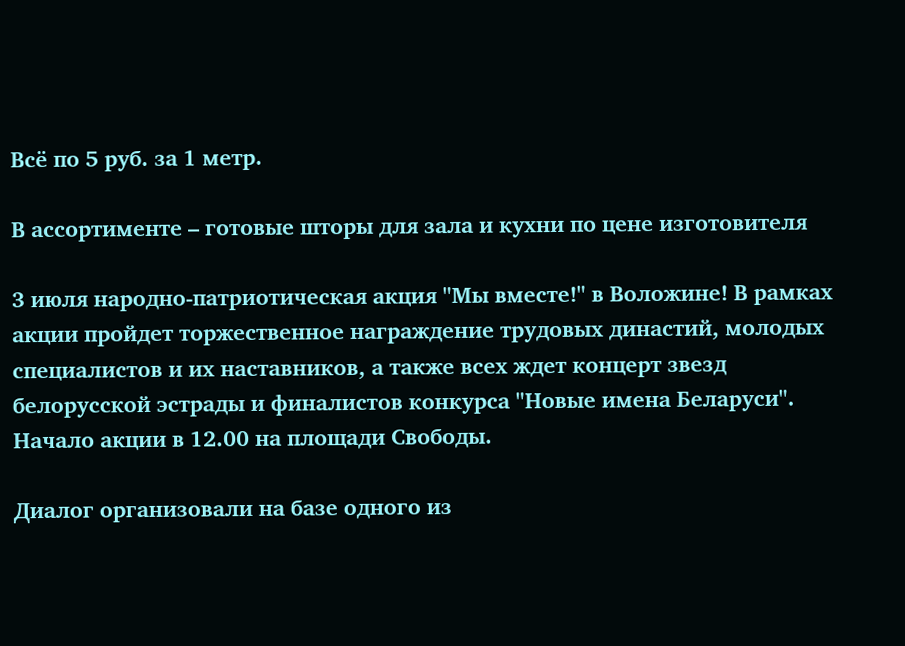Всё по 5 руб. за 1 метр.

В ассортименте – готовые шторы для зала и кухни по цене изготовителя

3 июля народно-патриотическая акция "Мы вместе!" в Воложине! В рамках акции пройдет торжественное награждение трудовых династий, молодых специалистов и их наставников, а также всех ждет концерт звезд белорусской эстрады и финалистов конкурса "Новые имена Беларуси". Начало акции в 12.00 на площади Свободы.

Диалог организовали на базе одного из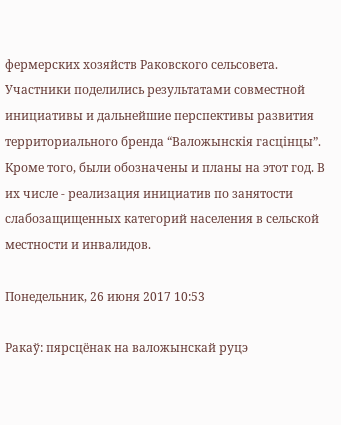фермерских хозяйств Раковского сельсовета. Участники поделились результатами совместной инициативы и дальнейшие перспективы развития территориального бренда “Валожынскія гасцінцы”. Кроме того, были обозначены и планы на этот год. В их числе - реализация инициатив по занятости слабозащищенных категорий населения в сельской местности и инвалидов.

Понедельник, 26 июня 2017 10:53

Ракаў: пярсцёнак на валожынскай руцэ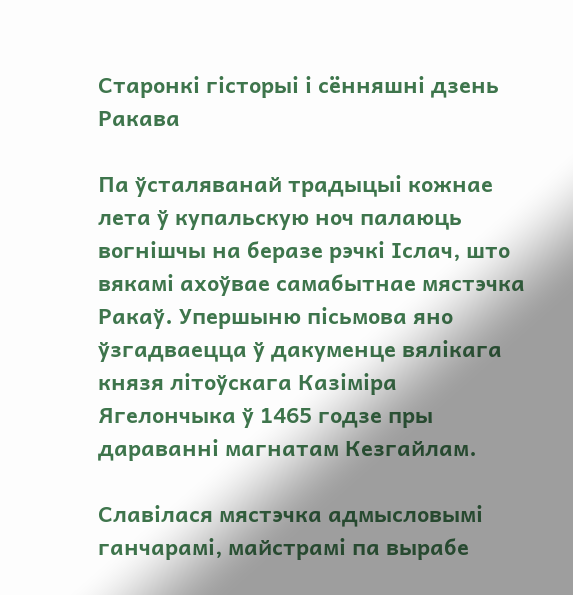Старонкі гісторыі і сённяшні дзень Ракава

Па ўсталяванай традыцыі кожнае лета ў купальскую ноч палаюць вогнішчы на беразе рэчкі Іслач, што вякамі ахоўвае самабытнае мястэчка Ракаў. Упершыню пісьмова яно ўзгадваецца ў дакуменце вялікага князя літоўскага Казіміра Ягелончыка ў 1465 годзе пры дараванні магнатам Кезгайлам.

Славілася мястэчка адмысловымі ганчарамі, майстрамі па вырабе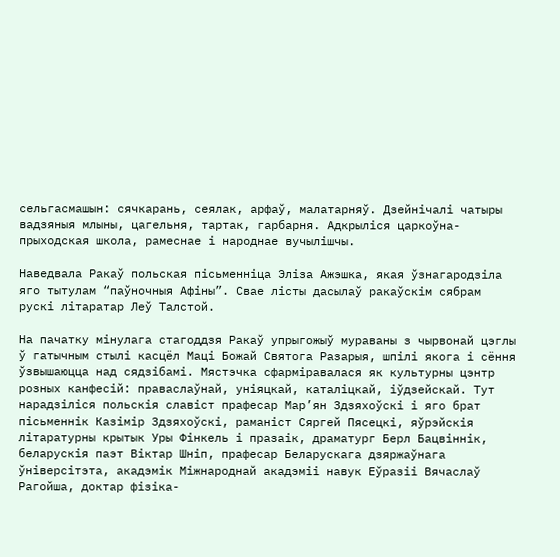сельгасмашын: сячкарань, сеялак, арфаў, малатарняў. Дзейнічалі чатыры вадзяныя млыны, цагельня, тартак, гарбарня. Адкрыліся царкоўна-прыходская школа, рамеснае і народнае вучылішчы.

Наведвала Ракаў польская пісьменніца Эліза Ажэшка, якая ўзнагародзіла яго тытулам “паўночныя Афіны”. Свае лісты дасылаў ракаўскім сябрам рускі літаратар Леў Талстой.

На пачатку мінулага стагоддзя Ракаў упрыгожыў мураваны з чырвонай цэглы ў гатычным стылі касцёл Маці Божай Святога Разарыя, шпілі якога і сёння ўзвышаюцца над сядзібамі. Мястэчка сфарміравалася як культурны цэнтр розных канфесій: праваслаўнай, уніяцкай, каталіцкай, іўдзейскай. Тут нарадзіліся польскія славіст прафесар Мар’ян Здзяхоўскі і яго брат пісьменнік Казімір Здзяхоўскі, раманіст Сяргей Пясецкі, яўрэйскія літаратурны крытык Уры Фінкель і празаік, драматург Берл Бацвіннік, беларускія паэт Віктар Шніп, прафесар Беларускага дзяржаўнага ўніверсітэта, акадэмік Міжнароднай акадэміі навук Еўразіі Вячаслаў Рагойша, доктар фізіка-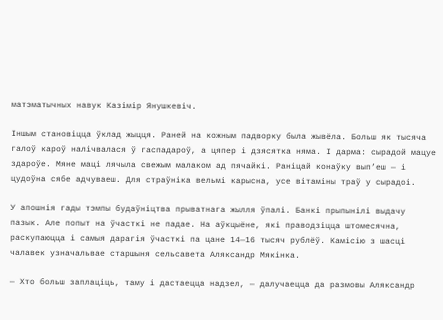матэматычных навук Казімір Янушкевіч.

Іншым становіцца ўклад жыцця. Раней на кожным падворку была жывёла. Больш як тысяча галоў кароў налічвалася ў гаспадароў, а цяпер і дзясятка няма. І дарма: сырадой мацуе здароўе. Мяне маці лячыла свежым малаком ад пячайкі. Раніцай конаўку вып’еш — і цудоўна сябе адчуваеш. Для страўніка вельмі карысна, усе вітаміны траў у сырадоі.

У апошнія гады тэмпы будаўніцтва прыватнага жылля ўпалі. Банкі прыпынілі выдачу пазык. Але попыт на ўчасткі не падае. На аўкцыёне, які праводзіцца штомесячна,  раскупаюцца і самыя дарагія ўчасткі па цане 14—16 тысяч рублёў. Камісію з шасці чалавек узначальвае старшыня сельсавета Аляксандр Мякінка.

— Хто больш заплаціць, таму і дастаецца надзел, — далучаецца да размовы Аляксандр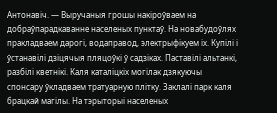Антонавіч. — Выручаныя грошы накіроўваем на добраўпарадкаванне населеных пунктаў. На новабудоўлях пракладваем дарогі, водаправод, электрыфікуем іх. Купілі і ўстанавілі дзіцячыя пляцоўкі ў садзіках. Паставілі альтанкі, разбілі кветнікі. Каля каталіцкіх могілак дзякуючы спонсару ўкладваем тратуарную плітку. Заклалі парк каля брацкай магілы. На тэрыторыі населеных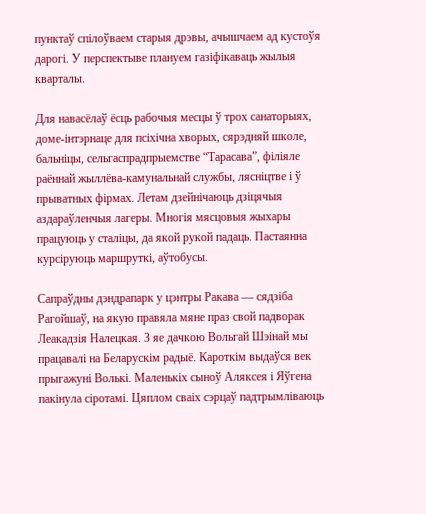пунктаў спілоўваем старыя дрэвы, ачышчаем ад кустоўя дарогі. У перспектыве плануем газіфікаваць жылыя кварталы.

Для навасёлаў ёсць рабочыя месцы ў трох санаторыях, доме-інтэрнаце для псіхічна хворых, сярэдняй школе, бальніцы, сельгаспрадпрыемстве “Тарасава”, філіяле раённай жыллёва-камунальнай службы, лясніцтве і ў прыватных фірмах. Летам дзейнічаюць дзіцячыя аздараўленчыя лагеры. Многія мясцовыя жыхары працуюць у сталіцы, да якой рукой падаць. Пастаянна курсіруюць маршруткі, аўтобусы.

Сапраўдны дэндрапарк у цэнтры Ракава — сядзіба Рагойшаў, на якую правяла мяне праз свой падворак Леакадзія Налецкая. З яе дачкою Вольгай Шэінай мы працавалі на Беларускім радыё. Кароткім выдаўся век прыгажуні Волькі. Маленькіх сыноў Аляксея і Яўгена  пакінула сіротамі. Цяплом сваіх сэрцаў падтрымліваюць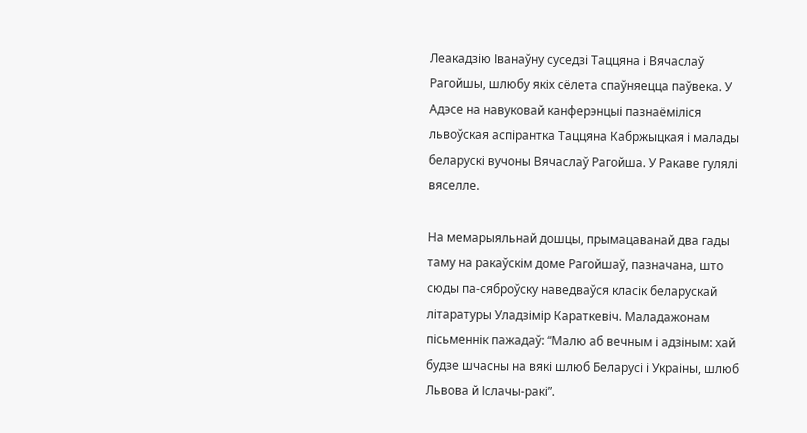Леакадзію Іванаўну суседзі Таццяна і Вячаслаў Рагойшы, шлюбу якіх сёлета спаўняецца паўвека. У Адэсе на навуковай канферэнцыі пазнаёміліся львоўская аспірантка Таццяна Кабржыцкая і малады беларускі вучоны Вячаслаў Рагойша. У Ракаве гулялі вяселле.

На мемарыяльнай дошцы, прымацаванай два гады таму на ракаўскім доме Рагойшаў, пазначана, што сюды па-сяброўску наведваўся класік беларускай літаратуры Уладзімір Караткевіч. Маладажонам пісьменнік пажадаў: “Малю аб вечным і адзіным: хай будзе шчасны на вякі шлюб Беларусі і Украіны, шлюб Львова й Іслачы-ракі”.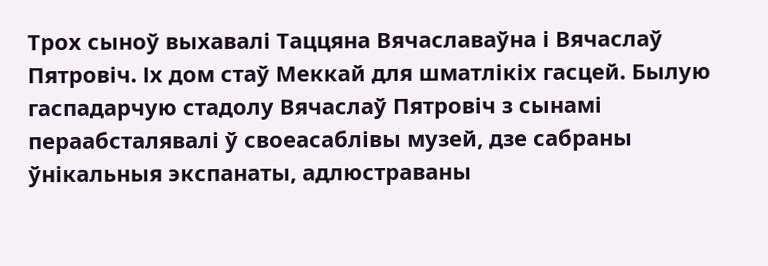Трох сыноў выхавалі Таццяна Вячаславаўна і Вячаслаў Пятровіч. Іх дом стаў Меккай для шматлікіх гасцей. Былую гаспадарчую стадолу Вячаслаў Пятровіч з сынамі пераабсталявалі ў своеасаблівы музей, дзе сабраны ўнікальныя экспанаты, адлюстраваны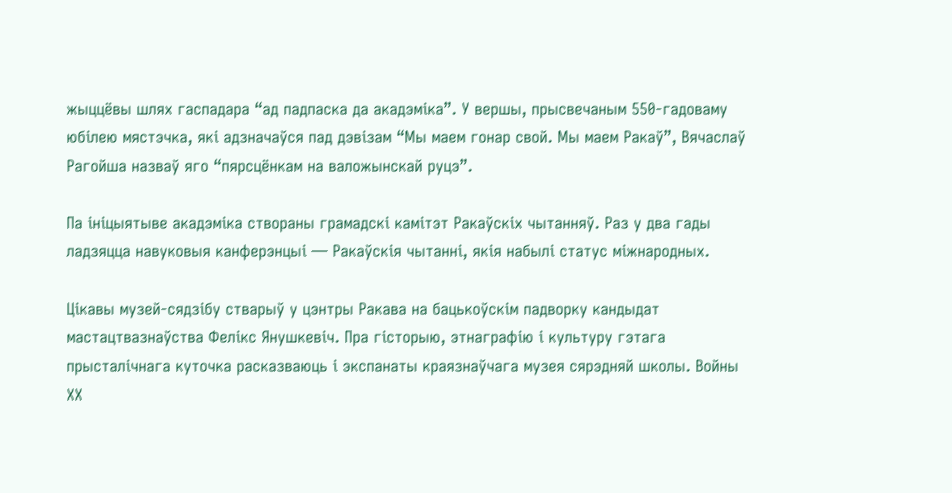жыццёвы шлях гаспадара “ад падпаска да акадэміка”. У вершы, прысвечаным 550-гадоваму юбілею мястэчка, які адзначаўся пад дэвізам “Мы маем гонар свой. Мы маем Ракаў”, Вячаслаў Рагойша назваў яго “пярсцёнкам на валожынскай руцэ”.

Па ініцыятыве акадэміка створаны грамадскі камітэт Ракаўскіх чытанняў. Раз у два гады ладзяцца навуковыя канферэнцыі — Ракаўскія чытанні, якія набылі статус міжнародных.

Цікавы музей-сядзібу стварыў у цэнтры Ракава на бацькоўскім падворку кандыдат мастацтвазнаўства Фелікс Янушкевіч. Пра гісторыю, этнаграфію і культуру гэтага прысталічнага куточка расказваюць і экспанаты краязнаўчага музея сярэдняй школы. Войны ХХ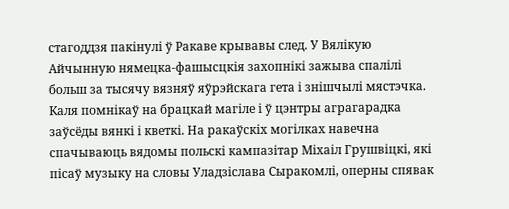стагоддзя пакінулі ў Ракаве крывавы след. У Вялікую Айчынную нямецка-фашысцкія захопнікі зажыва спалілі больш за тысячу вязняў яўрэйскага гета і знішчылі мястэчка. Каля помнікаў на брацкай магіле і ў цэнтры аграгарадка заўсёды вянкі і кветкі. На ракаўскіх могілках навечна спачываюць вядомы польскі кампазітар Міхаіл Грушвіцкі, які пісаў музыку на словы Уладзіслава Сыракомлі, оперны спявак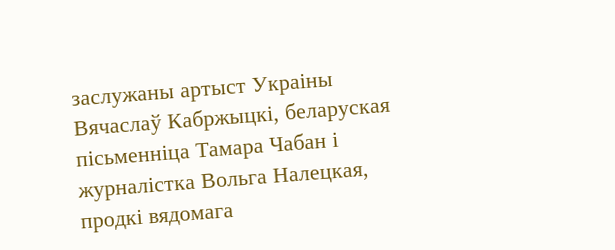заслужаны артыст Украіны Вячаслаў Кабржыцкі, беларуская пісьменніца Тамара Чабан і журналістка Вольга Налецкая, продкі вядомага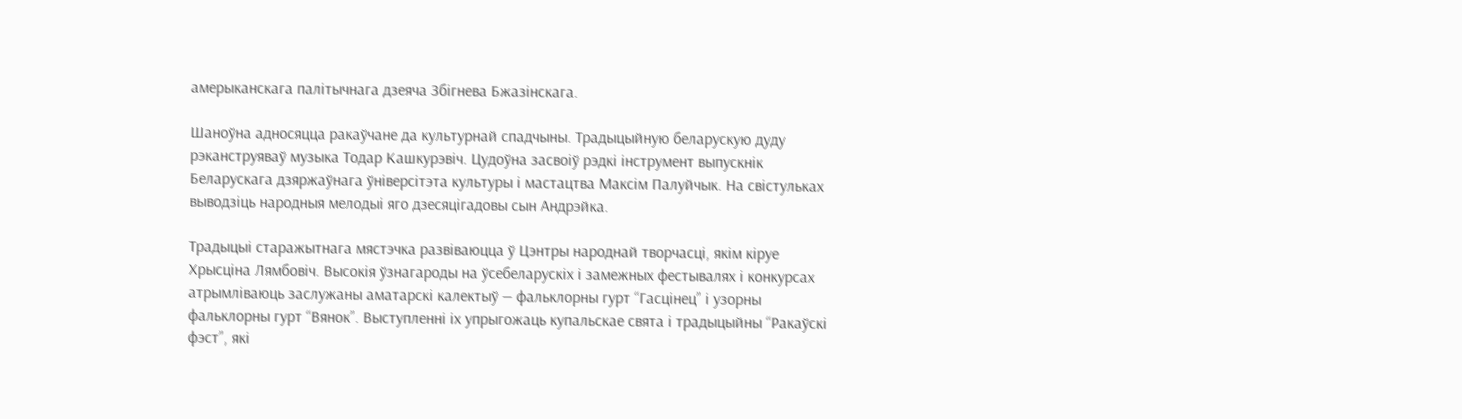амерыканскага палітычнага дзеяча Збігнева Бжазінскага.

Шаноўна адносяцца ракаўчане да культурнай спадчыны. Традыцыйную беларускую дуду рэканструяваў музыка Тодар Кашкурэвіч. Цудоўна засвоіў рэдкі інструмент выпускнік Беларускага дзяржаўнага ўніверсітэта культуры і мастацтва Максім Палуйчык. На свістульках выводзіць народныя мелодыі яго дзесяцігадовы сын Андрэйка.

Традыцыі старажытнага мястэчка развіваюцца ў Цэнтры народнай творчасці, якім кіруе Хрысціна Лямбовіч. Высокія ўзнагароды на ўсебеларускіх і замежных фестывалях і конкурсах атрымліваюць заслужаны аматарскі калектыў — фальклорны гурт “Гасцінец” і узорны фальклорны гурт “Вянок”. Выступленні іх упрыгожаць купальскае свята і традыцыйны “Ракаўскі фэст”, які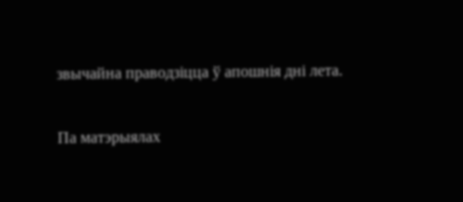звычайна праводзіцца ў апошнія дні лета.

Па матэрыялах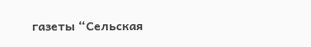газеты “Сельская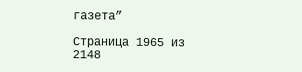газета”

Страница 1965 из 2148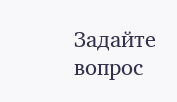Задайте вопрос